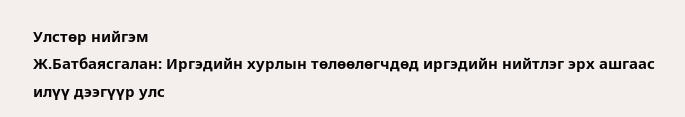Улстөр нийгэм
Ж.Батбаясгалан: Иргэдийн хурлын төлөөлөгчдөд иргэдийн нийтлэг эрх ашгаас илүү дээгүүр улс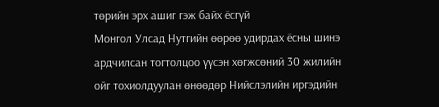төрийн эрх ашиг гэж байх ёсгүй
Монгол Улсад Нутгийн өөрөө удирдах ёсны шинэ ардчилсан тогтолцоо үүсэн хөгжсөний 30 жилийн ойг тохиолдуулан өнөөдөр Нийслэлийн иргэдийн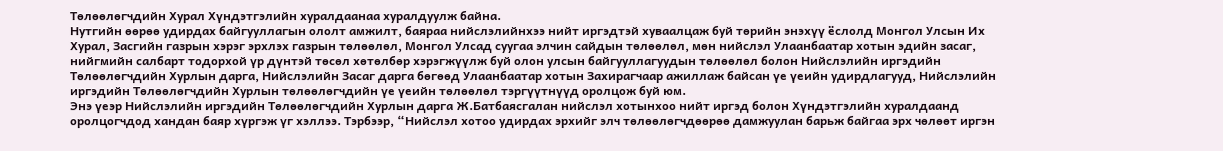Төлөөлөгчдийн Хурал Хүндэтгэлийн хуралдаанаа хуралдуулж байна.
Нутгийн өөрөө удирдах байгууллагын ололт амжилт, баяраа нийслэлийнхээ нийт иргэдтэй хуваалцаж буй төрийн энэхүү ёслолд Монгол Улсын Их Хурал, Засгийн газрын хэрэг эрхлэх газрын төлөөлөл, Монгол Улсад суугаа элчин сайдын төлөөлөл, мөн нийслэл Улаанбаатар хотын эдийн засаг, нийгмийн салбарт тодорхой үр дүнтэй төсөл хөтөлбөр хэрэгжүүлж буй олон улсын байгууллагуудын төлөөлөл болон Нийслэлийн иргэдийн Төлөөлөгчдийн Хурлын дарга, Нийслэлийн Засаг дарга бөгөөд Улаанбаатар хотын Захирагчаар ажиллаж байсан үе үеийн удирдлагууд, Нийслэлийн иргэдийн Төлөөлөгчдийн Хурлын төлөөлөгчдийн үе үеийн төлөөлөл тэргүүтнүүд оролцож буй юм.
Энэ үеэр Нийслэлийн иргэдийн Төлөөлөгчдийн Хурлын дарга Ж.Батбаясгалан нийслэл хотынхоо нийт иргэд болон Хүндэтгэлийн хуралдаанд оролцогчдод хандан баяр хүргэж үг хэллээ. Тэрбээр, “Нийслэл хотоо удирдах эрхийг элч төлөөлөгчдөөрөө дамжуулан барьж байгаа эрх чөлөөт иргэн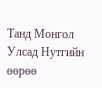Танд Монгол Улсад Нутгийн өөрөө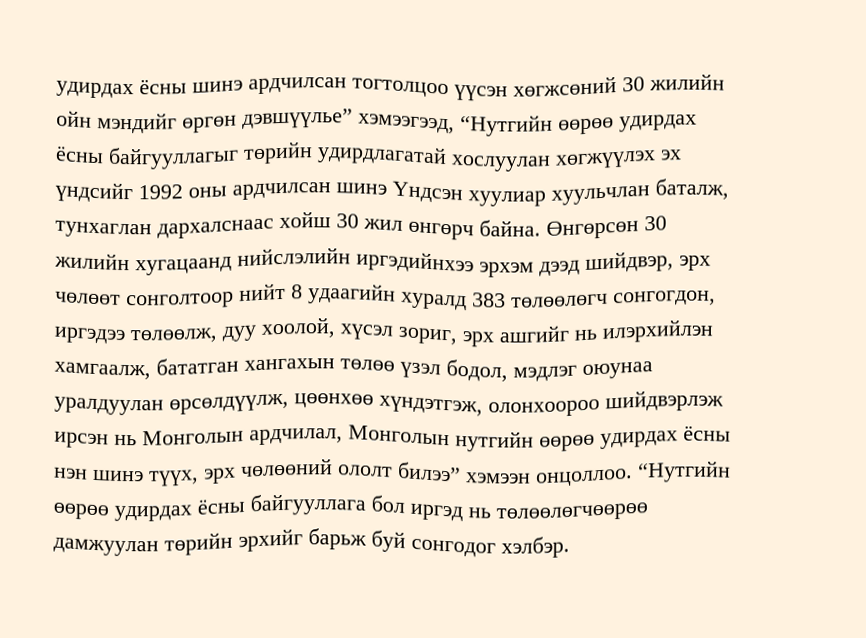удирдах ёсны шинэ ардчилсан тогтолцоо үүсэн хөгжсөний 30 жилийн ойн мэндийг өргөн дэвшүүлье” хэмээгээд, “Нутгийн өөрөө удирдах ёсны байгууллагыг төрийн удирдлагатай хослуулан хөгжүүлэх эх үндсийг 1992 оны ардчилсан шинэ Үндсэн хуулиар хуульчлан баталж, тунхаглан дархалснаас хойш 30 жил өнгөрч байна. Өнгөрсөн 30 жилийн хугацаанд нийслэлийн иргэдийнхээ эрхэм дээд шийдвэр, эрх чөлөөт сонголтоор нийт 8 удаагийн хуралд 383 төлөөлөгч сонгогдон, иргэдээ төлөөлж, дуу хоолой, хүсэл зориг, эрх ашгийг нь илэрхийлэн хамгаалж, бататган хангахын төлөө үзэл бодол, мэдлэг оюунаа уралдуулан өрсөлдүүлж, цөөнхөө хүндэтгэж, олонхоороо шийдвэрлэж ирсэн нь Монголын ардчилал, Монголын нутгийн өөрөө удирдах ёсны нэн шинэ түүх, эрх чөлөөний ололт билээ” хэмээн онцоллоо. “Нутгийн өөрөө удирдах ёсны байгууллага бол иргэд нь төлөөлөгчөөрөө дамжуулан төрийн эрхийг барьж буй сонгодог хэлбэр.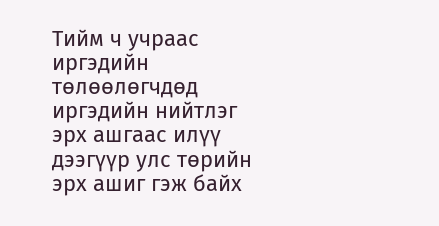Тийм ч учраас иргэдийн төлөөлөгчдөд иргэдийн нийтлэг эрх ашгаас илүү дээгүүр улс төрийн эрх ашиг гэж байх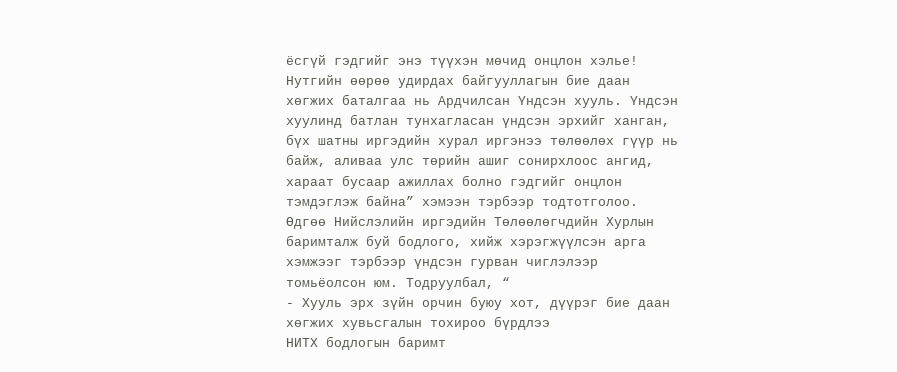ёсгүй гэдгийг энэ түүхэн мөчид онцлон хэлье! Нутгийн өөрөө удирдах байгууллагын бие даан хөгжих баталгаа нь Ардчилсан Үндсэн хууль. Үндсэн хуулинд батлан тунхагласан үндсэн эрхийг ханган, бүх шатны иргэдийн хурал иргэнээ төлөөлөх гүүр нь байж, аливаа улс төрийн ашиг сонирхлоос ангид, хараат бусаар ажиллах болно гэдгийг онцлон тэмдэглэж байна” хэмээн тэрбээр тодтотголоо. Өдгөө Нийслэлийн иргэдийн Төлөөлөгчдийн Хурлын баримталж буй бодлого, хийж хэрэгжүүлсэн арга хэмжээг тэрбээр үндсэн гурван чиглэлээр томьёолсон юм. Тодруулбал, “
- Хууль эрх зүйн орчин буюу хот, дүүрэг бие даан хөгжих хувьсгалын тохироо бүрдлээ
НИТХ бодлогын баримт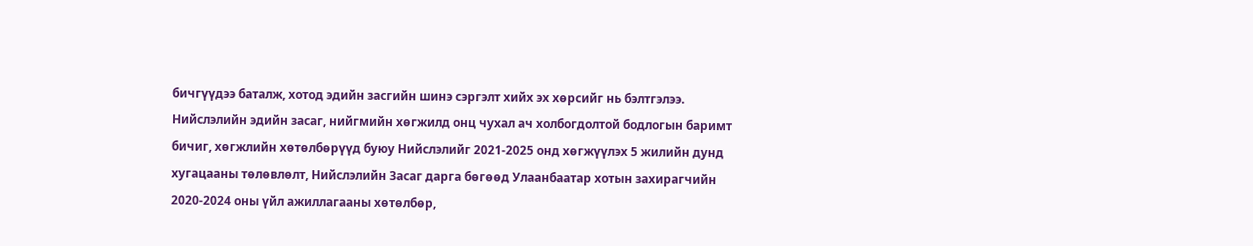бичгүүдээ баталж, хотод эдийн засгийн шинэ сэргэлт хийх эх хөрсийг нь бэлтгэлээ. Нийслэлийн эдийн засаг, нийгмийн хөгжилд онц чухал ач холбогдолтой бодлогын баримт бичиг, хөгжлийн хөтөлбөрүүд буюу Нийслэлийг 2021-2025 онд хөгжүүлэх 5 жилийн дунд хугацааны төлөвлөлт, Нийслэлийн Засаг дарга бөгөөд Улаанбаатар хотын захирагчийн 2020-2024 оны үйл ажиллагааны хөтөлбөр,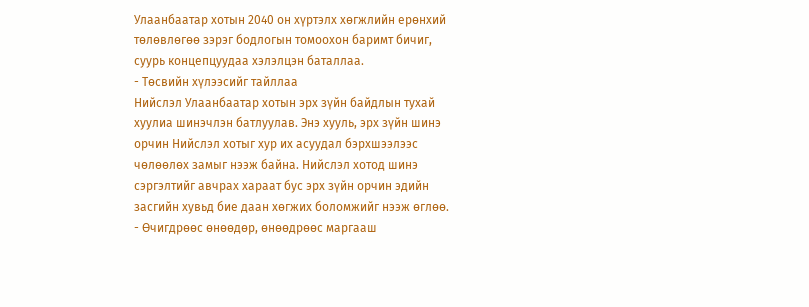Улаанбаатар хотын 2040 он хүртэлх хөгжлийн ерөнхий төлөвлөгөө зэрэг бодлогын томоохон баримт бичиг, суурь концепцуудаа хэлэлцэн баталлаа.
- Төсвийн хүлээсийг тайллаа
Нийслэл Улаанбаатар хотын эрх зүйн байдлын тухай хуулиа шинэчлэн батлуулав. Энэ хууль, эрх зүйн шинэ орчин Нийслэл хотыг хур их асуудал бэрхшээлээс чөлөөлөх замыг нээж байна. Нийслэл хотод шинэ сэргэлтийг авчрах хараат бус эрх зүйн орчин эдийн засгийн хувьд бие даан хөгжих боломжийг нээж өглөө.
- Өчигдрөөс өнөөдөр, өнөөдрөөс маргааш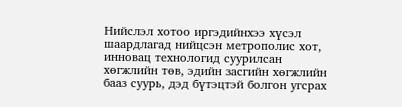Нийслэл хотоо иргэдийнхээ хүсэл шаардлагад нийцсэн метрополис хот, инновац технологид суурилсан хөгжлийн төв, эдийн засгийн хөгжлийн бааз суурь, дэд бүтэцтэй болгон угсрах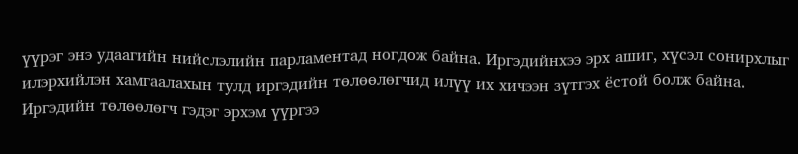үүрэг энэ удаагийн нийслэлийн парламентад ногдож байна. Иргэдийнхээ эрх ашиг, хүсэл сонирхлыг илэрхийлэн хамгаалахын тулд иргэдийн төлөөлөгчид илүү их хичээн зүтгэх ёстой болж байна. Иргэдийн төлөөлөгч гэдэг эрхэм үүргээ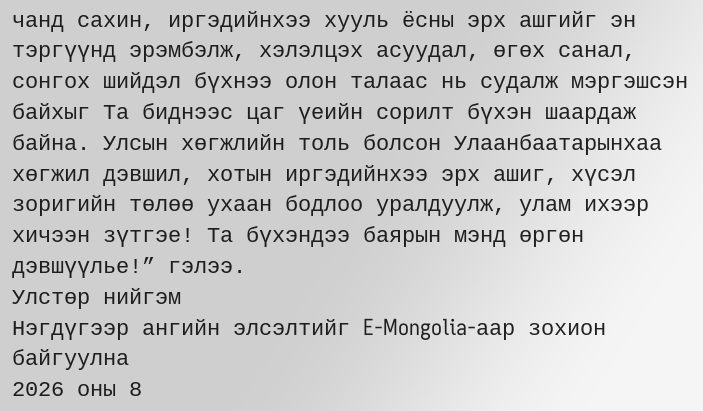чанд сахин, иргэдийнхээ хууль ёсны эрх ашгийг эн тэргүүнд эрэмбэлж, хэлэлцэх асуудал, өгөх санал, сонгох шийдэл бүхнээ олон талаас нь судалж мэргэшсэн байхыг Та биднээс цаг үеийн сорилт бүхэн шаардаж байна. Улсын хөгжлийн толь болсон Улаанбаатарынхаа хөгжил дэвшил, хотын иргэдийнхээ эрх ашиг, хүсэл зоригийн төлөө ухаан бодлоо уралдуулж, улам ихээр хичээн зүтгэе! Та бүхэндээ баярын мэнд өргөн дэвшүүлье!” гэлээ.
Улстөр нийгэм
Нэгдүгээр ангийн элсэлтийг E-Mongolia-аар зохион байгуулна
2026 оны 8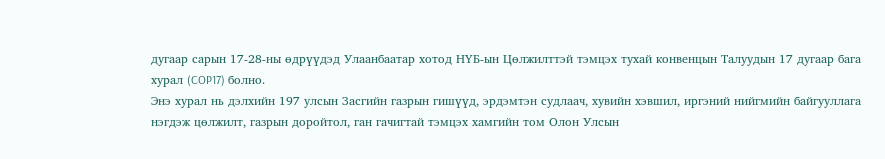дугаар сарын 17-28-ны өдрүүдэд Улаанбаатар хотод НҮБ-ын Цөлжилттэй тэмцэх тухай конвенцын Талуудын 17 дугаар бага хурал (COP17) болно.
Энэ хурал нь дэлхийн 197 улсын Засгийн газрын гишүүд, эрдэмтэн судлаач, хувийн хэвшил, иргэний нийгмийн байгууллага нэгдэж цөлжилт, газрын доройтол, ган гачигтай тэмцэх хамгийн том Олон Улсын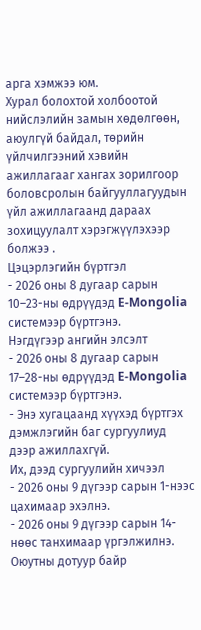арга хэмжээ юм.
Хурал болохтой холбоотой нийслэлийн замын хөдөлгөөн, аюулгүй байдал, төрийн үйлчилгээний хэвийн ажиллагааг хангах зорилгоор боловсролын байгууллагуудын үйл ажиллагаанд дараах зохицуулалт хэрэгжүүлэхээр болжээ .
Цэцэрлэгийн бүртгэл
- 2026 оны 8 дугаар сарын 10–23-ны өдрүүдэд E-Mongolia системээр бүртгэнэ.
Нэгдүгээр ангийн элсэлт
- 2026 оны 8 дугаар сарын 17–28-ны өдрүүдэд E-Mongolia системээр бүртгэнэ.
- Энэ хугацаанд хүүхэд бүртгэх дэмжлэгийн баг сургуулиуд дээр ажиллахгүй.
Их, дээд сургуулийн хичээл
- 2026 оны 9 дүгээр сарын 1-нээс цахимаар эхэлнэ.
- 2026 оны 9 дүгээр сарын 14-нөөс танхимаар үргэлжилнэ.
Оюутны дотуур байр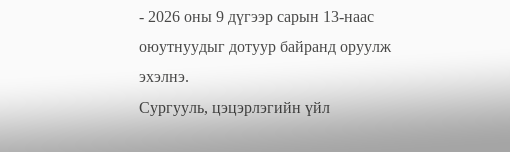- 2026 оны 9 дүгээр сарын 13-наас оюутнуудыг дотуур байранд оруулж эхэлнэ.
Сургууль, цэцэрлэгийн үйл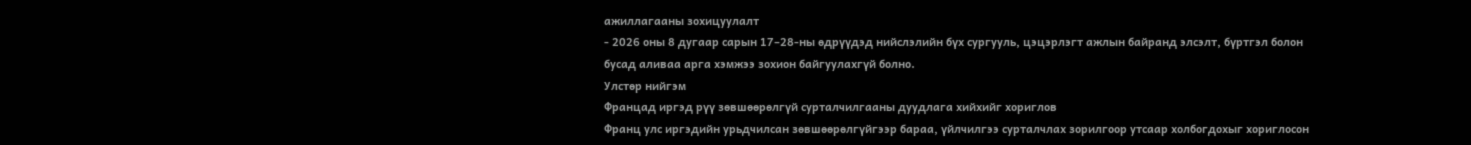ажиллагааны зохицуулалт
- 2026 оны 8 дугаар сарын 17–28-ны өдрүүдэд нийслэлийн бүх сургууль, цэцэрлэгт ажлын байранд элсэлт, бүртгэл болон бусад аливаа арга хэмжээ зохион байгуулахгүй болно.
Улстөр нийгэм
Францад иргэд рүү зөвшөөрөлгүй сурталчилгааны дуудлага хийхийг хориглов
Франц улс иргэдийн урьдчилсан зөвшөөрөлгүйгээр бараа, үйлчилгээ сурталчлах зорилгоор утсаар холбогдохыг хориглосон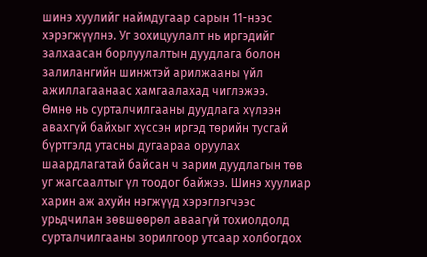шинэ хуулийг наймдугаар сарын 11-нээс хэрэгжүүлнэ. Уг зохицуулалт нь иргэдийг залхаасан борлуулалтын дуудлага болон залилангийн шинжтэй арилжааны үйл ажиллагаанаас хамгаалахад чиглэжээ.
Өмнө нь сурталчилгааны дуудлага хүлээн авахгүй байхыг хүссэн иргэд төрийн тусгай бүртгэлд утасны дугаараа оруулах шаардлагатай байсан ч зарим дуудлагын төв уг жагсаалтыг үл тоодог байжээ. Шинэ хуулиар харин аж ахуйн нэгжүүд хэрэглэгчээс урьдчилан зөвшөөрөл аваагүй тохиолдолд сурталчилгааны зорилгоор утсаар холбогдох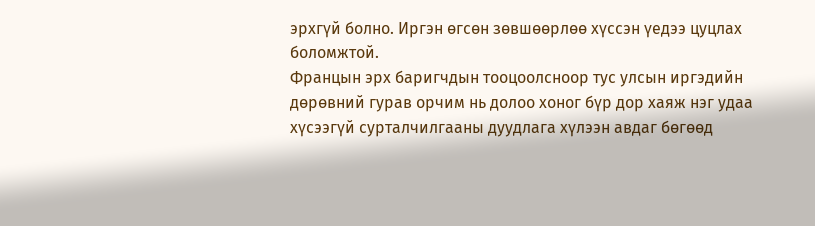эрхгүй болно. Иргэн өгсөн зөвшөөрлөө хүссэн үедээ цуцлах боломжтой.
Францын эрх баригчдын тооцоолсноор тус улсын иргэдийн дөрөвний гурав орчим нь долоо хоног бүр дор хаяж нэг удаа хүсээгүй сурталчилгааны дуудлага хүлээн авдаг бөгөөд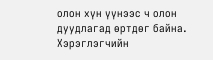олон хүн үүнээс ч олон дуудлагад өртдөг байна. Хэрэглэгчийн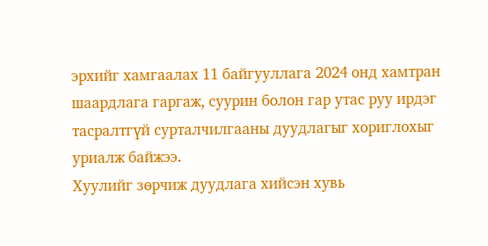эрхийг хамгаалах 11 байгууллага 2024 онд хамтран шаардлага гаргаж, суурин болон гар утас руу ирдэг тасралтгүй сурталчилгааны дуудлагыг хориглохыг уриалж байжээ.
Хуулийг зөрчиж дуудлага хийсэн хувь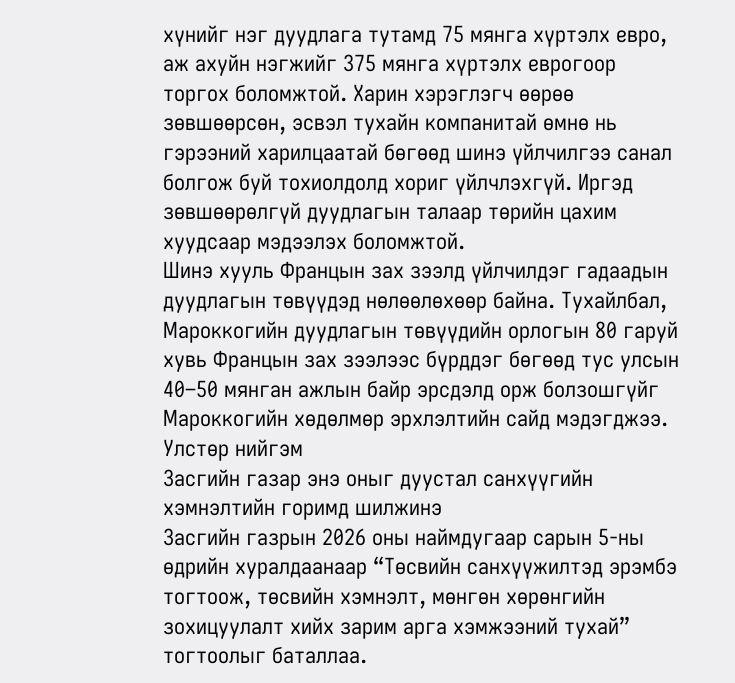хүнийг нэг дуудлага тутамд 75 мянга хүртэлх евро, аж ахуйн нэгжийг 375 мянга хүртэлх еврогоор торгох боломжтой. Харин хэрэглэгч өөрөө зөвшөөрсөн, эсвэл тухайн компанитай өмнө нь гэрээний харилцаатай бөгөөд шинэ үйлчилгээ санал болгож буй тохиолдолд хориг үйлчлэхгүй. Иргэд зөвшөөрөлгүй дуудлагын талаар төрийн цахим хуудсаар мэдээлэх боломжтой.
Шинэ хууль Францын зах зээлд үйлчилдэг гадаадын дуудлагын төвүүдэд нөлөөлөхөөр байна. Тухайлбал, Мароккогийн дуудлагын төвүүдийн орлогын 80 гаруй хувь Францын зах зээлээс бүрддэг бөгөөд тус улсын 40–50 мянган ажлын байр эрсдэлд орж болзошгүйг Мароккогийн хөдөлмөр эрхлэлтийн сайд мэдэгджээ.
Улстөр нийгэм
Засгийн газар энэ оныг дуустал санхүүгийн хэмнэлтийн горимд шилжинэ
Засгийн газрын 2026 оны наймдугаар сарын 5-ны өдрийн хуралдаанаар “Төсвийн санхүүжилтэд эрэмбэ тогтоож, төсвийн хэмнэлт, мөнгөн хөрөнгийн зохицуулалт хийх зарим арга хэмжээний тухай” тогтоолыг баталлаа.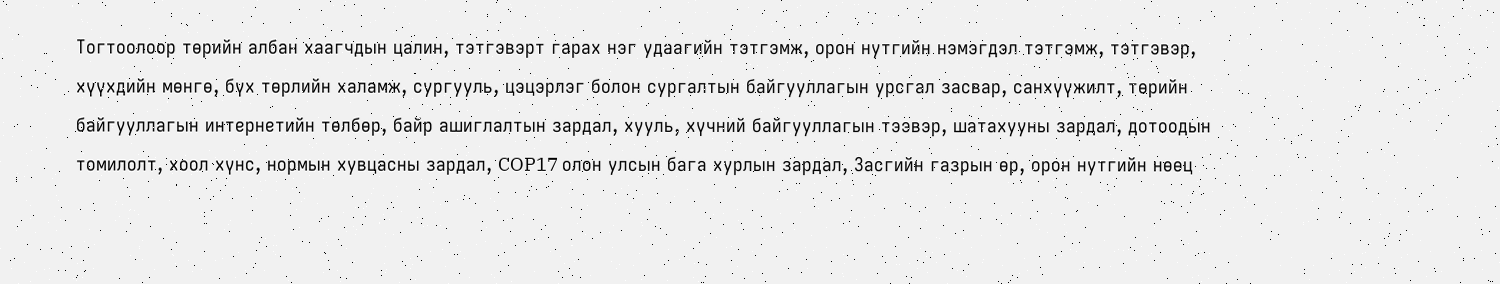Тогтоолоор төрийн албан хаагчдын цалин, тэтгэвэрт гарах нэг удаагийн тэтгэмж, орон нутгийн нэмэгдэл тэтгэмж, тэтгэвэр, хүүхдийн мөнгө, бүх төрлийн халамж, сургууль, цэцэрлэг болон сургалтын байгууллагын урсгал засвар, санхүүжилт, төрийн байгууллагын интернетийн төлбөр, байр ашиглалтын зардал, хууль, хүчний байгууллагын тээвэр, шатахууны зардал, дотоодын томилолт, хоол хүнс, нормын хувцасны зардал, COP17 олон улсын бага хурлын зардал, Засгийн газрын өр, орон нутгийн нөөц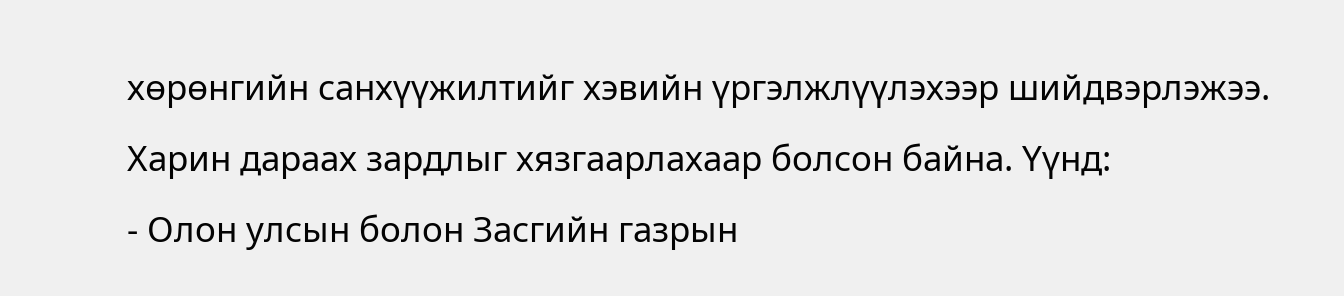хөрөнгийн санхүүжилтийг хэвийн үргэлжлүүлэхээр шийдвэрлэжээ.
Харин дараах зардлыг хязгаарлахаар болсон байна. Үүнд:
- Олон улсын болон Засгийн газрын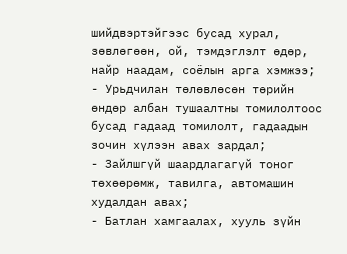шийдвэртэйгээс бусад хурал, зөвлөгөөн, ой, тэмдэглэлт өдөр, найр наадам, соёлын арга хэмжээ;
- Урьдчилан төлөвлөсөн төрийн өндөр албан тушаалтны томилолтоос бусад гадаад томилолт, гадаадын зочин хүлээн авах зардал;
- Зайлшгүй шаардлагагүй тоног төхөөрөмж, тавилга, автомашин худалдан авах;
- Батлан хамгаалах, хууль зүйн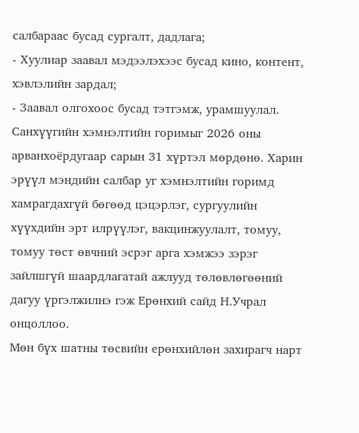салбараас бусад сургалт, дадлага;
- Хуулиар заавал мэдээлэхээс бусад кино, контент, хэвлэлийн зардал;
- Заавал олгохоос бусад тэтгэмж, урамшуулал.
Санхүүгийн хэмнэлтийн горимыг 2026 оны арванхоёрдугаар сарын 31 хүртэл мөрдөнө. Харин эрүүл мэндийн салбар уг хэмнэлтийн горимд хамрагдахгүй бөгөөд цэцэрлэг, сургуулийн хүүхдийн эрт илрүүлэг, вакцинжуулалт, томуу, томуу төст өвчний эсрэг арга хэмжээ зэрэг зайлшгүй шаардлагатай ажлууд төлөвлөгөөний дагуу үргэлжилнэ гэж Ерөнхий сайд Н.Учрал онцоллоо.
Мөн бүх шатны төсвийн ерөнхийлөн захирагч нарт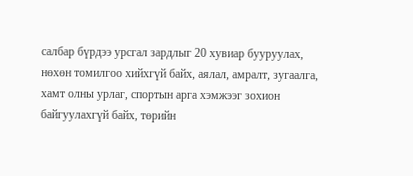салбар бүрдээ урсгал зардлыг 20 хувиар бууруулах, нөхөн томилгоо хийхгүй байх, аялал, амралт, зугаалга, хамт олны урлаг, спортын арга хэмжээг зохион байгуулахгүй байх, төрийн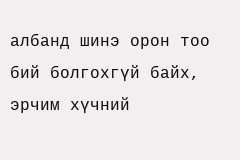албанд шинэ орон тоо бий болгохгүй байх, эрчим хүчний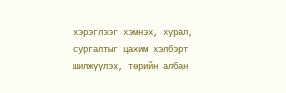хэрэглээг хэмнэх, хурал, сургалтыг цахим хэлбэрт шилжүүлэх, төрийн албан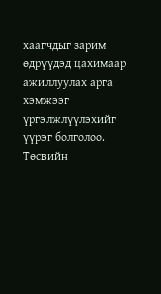хаагчдыг зарим өдрүүдэд цахимаар ажиллуулах арга хэмжээг үргэлжлүүлэхийг үүрэг болголоо.
Төсвийн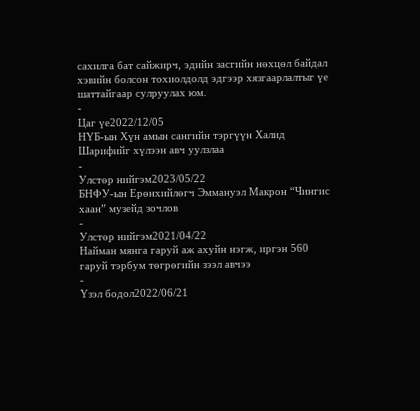сахилга бат сайжирч, эдийн засгийн нөхцөл байдал хэвийн болсон тохиолдолд эдгээр хязгаарлалтыг үе шаттайгаар сулруулах юм.
-
Цаг үе2022/12/05
НҮБ-ын Хүн амын сангийн тэргүүн Халид Шарифийг хүлээн авч уулзлаа
-
Улстөр нийгэм2023/05/22
БНФУ-ын Ерөнхийлөгч Эммануэл Макрон “Чингис хаан” музейд зочлов
-
Улстөр нийгэм2021/04/22
Найман мянга гаруй аж ахуйн нэгж, иргэн 560 гаруй тэрбум төгрөгийн зээл авчээ
-
Үзэл бодол2022/06/21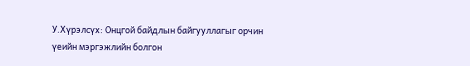У.Хүрэлсүх: Онцгой байдлын байгууллагыг орчин үеийн мэргэжлийн болгон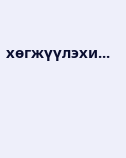хөгжүүлэхи...